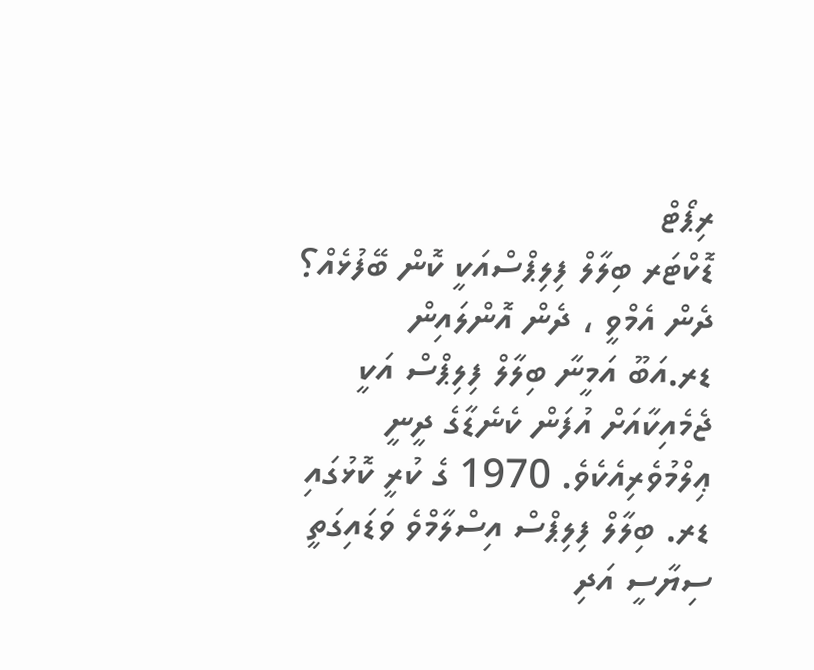ރިޕޯޓް
ޑޮކްޓަރ ބިލާލް ފިލިޕްސްއަކީ ކޮން ބޭފުޅެއް؟
ދެން އެމްވީ ، ދެން އޮންލައިން
ޑރ.އަބޫ އަމީނާ ބިލާލް ފިލިޕްސް އަކީ ޖެމެއިކާއަށް އުފަން ކެނެޑާގެ ދީނީ ޢިލްމުވެރިއެކެވެ. 1970 ގެ ކުރީ ކޮޅުގައި ޑރ. ބިލާލް ފިލިޕްސް އިސްލާމްވެ ވަޑައިގަތީ ސިޔާސީ އަދި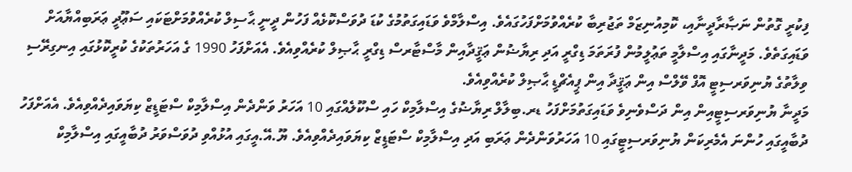ފިކުރީ ގޮތުން ނަޞާރާދީނާއި، ކޮމިއުނިޒަމް ތަޖުރިބާ ކުރެއްވުމަށްފަހުގައެވެ. އިސްލާމްވެ ވަޑައިގަތުމުގެ ކުޑަ ދުވަސްކޮޅެއް ފަހުން ދީނީ ޙާސިލް ކުރެއްވުމަށްޓަކައި ސަޢޫދީ ޢަރަބިއްޔާއަށް ވަޑައިގަތެވެ. މަދީނާގައި އިސްލާމީ ތަޢުލީމުން ފުރަތަމަ ޑިގްރީ އަދި ރިޔާޟުން ޢަޤީދާއިން މާސްޓާރސް ޑިގްރީ ޙާޞިލް ކުރެއްވިއެވެ. އެއަށްފަހު 1990 ގެ އަހަރުތަކުގެ ކުރީކޮޅުގައި އިނގިރޭސި ވިލާތުގެ ޔުނިވަރސިޓީ އޮފް ވޭލްސް އިން ޢަޤީދާ އިން ޕީއެޗްޑީ ޙާޞިލް ކުރެއްވިއެވެ.
މަދީނާ ޔުނިވަރސިޓީއިން އިން ދަސްވެނިވެ ވަޑައިގަތުމަށްފަހު ޑރ.ބިލާލް ރިޔާޟުގެ އިސްލާމިކް ހައި ސްކޫލެއްގައި 10 އަހަރު ވަންދެން އިސްލާމިކް ސްޓަޑީޒް ކިޔަވައިދެއްވިއެވެ. އެއަށްފަހު ދުބާއީގައި ހުންނަ އެމެރިކަން ޔުނިވަރސިޓީގައި 10 އަހަރުވަންދެން ޢަރަބި އަދި އިސްލާމިކް ސްޓަޑީޒް ކިޔަވައިދެއްވިއެވެ. ޔޫ.އޭ.އީގައި އުޅުއްވި ދުވަސްވަރު ދުބާއީގައި އިސްލާމިކް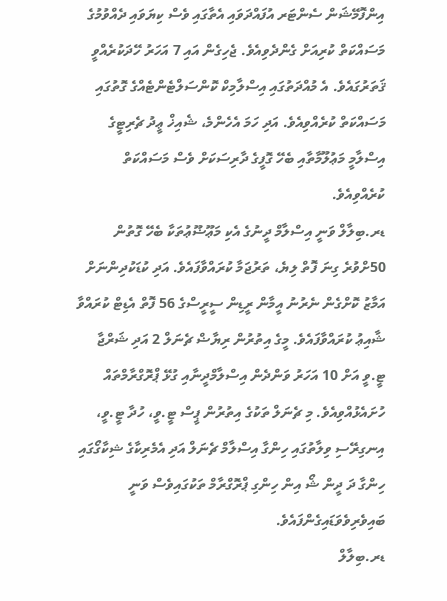އިންފޮމޭޝަން ސެންޓަރ އުފައްދަވައި އެތާގައި ވެސް ކިޔަވައި ދެއްވުމުގެ މަސައްކަތް ކުރިއަށް ގެންދެވިއެވެ. ޖެހިގެން އައި 7 އަހަރު ހޭދަކުރެއްވީ ޤަތަރުގައެވެ. އެ މުއްދަތުގައި އިސްލާމިކް ކޮންސަލްޓެންޓެއްގެ ގޮތުގައި މަސައްކަތް ކުރެއްވިއެވެ. އަދި ހަމަ އެހެންމެ، ޝެއިޚް ޢީދު ޗެރިޓީގެ އިސްލާމީ މަޢުލޫމާތާއި ބެހޭ ގޮފީގެ ދާރިސަކަށް ވެސް މަސައްކަތް ކުރެއްވިއެވެ.
ޑރ.ބިލާލް ވަނީ އިސްލާމް ދީނުގެ އެކި މަޢޫޟޫޢުތަކާ ބެހޭ ގޮތުން 50ށްވުރެ ގިނަ ފޮތް ލިޔެ، ތަރުޖަމާ ކުރައްވާފައެވެ. އަދި ކުޑަކުދިންނަށް އަމާޒު ކޮށްގެން ނެރުނު އީމާން ރީޑިން ސީރީސްގެ 56 ފޮތް އެޑިޓް ކުރައްވާ ޝާއިޢު ކުރައްވާފައެވެ. މީގެ އިތުރުން ރިޔާޟް ޗެނަލް 2 އަދި ޝަރްޖާ ޓީ.ވީ އަށް 10 އަހަރު ވަންދެން އިސްލާމްދީނާއި ގުޅޭ ޕްރޮގްރާމްތައް ހުށައެޅުއްވިއެވެ. މި ޗެނަލް ތަކުގެ އިތުރުން ޕީސް ޓީ.ވީ، ހުދާ ޓީ.ވީ، އިނގިރޭސި ވިލާތުގައި ހިންގާ އިސްލާމް ޗެނަލް އަދި އެމެރިކާގެ ޝިކާގޯގައި ހިންގާ ދަ ދީން ޝޯ އިން ހިންގި ޕްރޮގްރާމް ތަކުގައިވެސް ވަނީ ބައިވެރިވެވަޑައިގެންފައެވެ.
ޑރ.ބިލާލް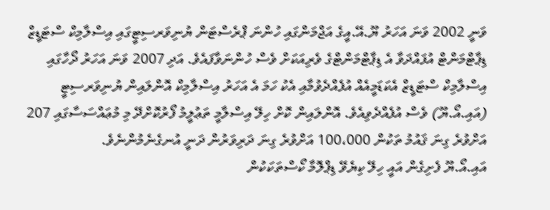ވަނީ 2002 ވަނަ އަހަރު ޔޫ.އޭ.އީގެ އަޖްމަންގައި ހުންނަ ޕްރެސްޓަން ޔުނިވަރސިޓީގައި އިސްލާމިކް ސްޓަޑީޒް ޑިޕާޓްމަންޓް އުފައްދަވާ އެ ޑިޕާޓްމަންޓްގެ ވެރިއަކަށް ވެސް ހުންނަވާފައެވެ. އަދި 2007 ވަނަ އަހަރު ދޯހާގައި އިސްލާމިކް ސްޓަޑީޒް އެކަޑަމީއެއް އުފެއްދެވުމާއި އެކު ހަމަ އެ އަހަރު އިސްލާމިކް އޮންލައިން ޔުނިވަރސިޓީ (އައި.އޯ.ޔޫ) ވެސް އުފެއްދެވިއެވެ. އޮންލައިން ކޮށް ހިލޭ އިސްލާމީ ތަޢުލީމު ފޯރުކޮށްދޭ މި މުޢައްސަސާގައި 207 އަށްވުރެ ގިނަ ޤައުމު ތަކުން 100،000 އަށްވުރެ ގިނަ ދަރިވަރުން ދަނީ އުނގެނެމުންނެވެ.
އައި.އޯ.ޔޫ ފެށިގެން އައީ ހިލޭ ކިޔެވޭ ޑިޕްލޮމާ ކޯސްތަކަކުން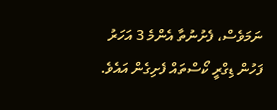ނަމަވެސް، ފެށުނުތާ އެންމެ 3 އަހަރު ފަހުން ޑިގްރީ ކޯސްތައް ފެށިގެން އައެވެ.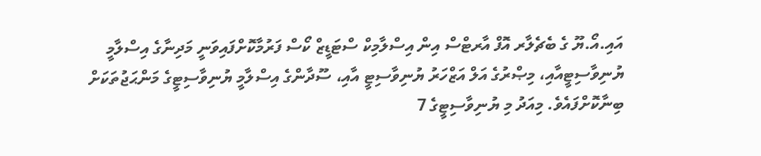އައި.އޯ.ޔޫ ގެ ބެޗެލާރ އޮފް އާރޓްސް އިން އިސްލާމިކް ސްޓަޑީޒް ކޯސް ފަރުމާކޮށްފައިވަނީ މަދިނާގެ އިސްލާމީ ޔުނިވާސިޓީއާއި، މިޞްރުގެ އަލް އަޒްހަރު ޔުނިވާސިޓީ އާއި، ސޫދާންގެ އިސްލާމީ ޔުނިވާސިޓީގެ މަންޙަޖުތަކަށް ބިނާކޮށްފައެވެ. މިއަދު މި ޔުނިވާސިޓީގެ 7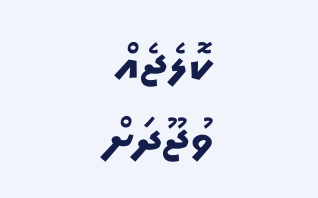ކޮލެޖެއް ވުޖޫދަށް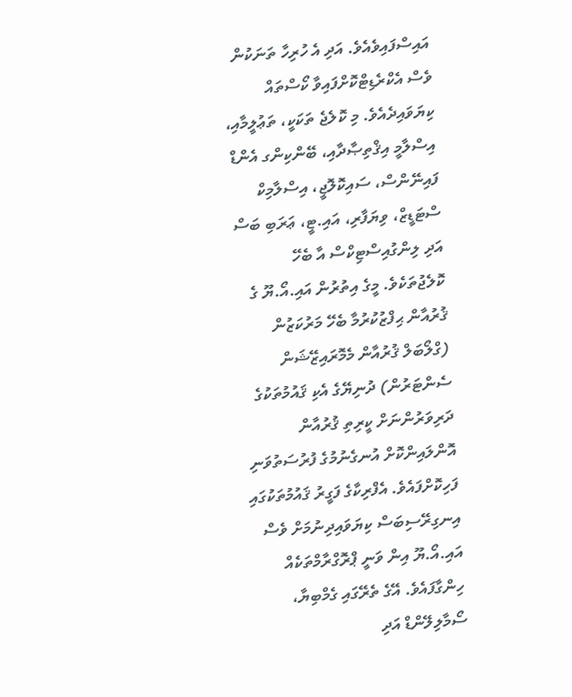އައިސްފައިވެއެވެ. އަދި އެ ހުރިހާ ތަނަކުން ވެސް އެކްރެޑިޓްކޮށްފައިވާ ކޯސްތައް ކިޔަވައިދެއެވެ. މި ކޮލެޖެ ތަކަކީ، ތަޢުލީމާއި، އިސްލާމީ އިޤްތިޞާދާއި، ބޭންކިންގ އެންޑް ފައިނޭންސް، ސައިކޮލޮޖީ، އިސްލާމިކް ސްޓަޑީޒް، ވިޔަފާރި، އައި.ޓީ، ޢަރަބި ބަސް އަދި ލިންގުއިސްޓިކްސް އާ ބެހޭ ކޮލެޖުތަކެވެ. މީގެ އިތުރުން އައި.އޯ.ޔޫ ގެ ޤުރުއާން ޙިފްޒުކުރުމާ ބެހޭ މަރުކަޒުން (ގްލޯބަލް ޤުރުއާން މެމޮރައިޒޭޝަން ސެންޓަރުން) ދުނިޔޭގެ އެކި ޤައުމުތަކުގެ ދަރިވަރުންނަށް ކީރިތި ޤުރުއާން އޮންލައިންކޮށް އުނގެނުމުގެ ފުރުސަތުވަނި ފަހިކޮށްފައެވެ. އެފްރިކާގެ ފަގީރު ޤައުމުތަކުގައި އިނގިރޭސިބަސް ކިޔަވައިދިނުމަށް ވެސް އައި.އޯ.ޔޫ އިން ވަނީ ޕްރޮގްރާމްތަކެއް ހިންގާފައެވެ. އޭގެ ތެރޭގައި ގެމްބިޔާ، ސޯމާލިލޭންޑް އަދި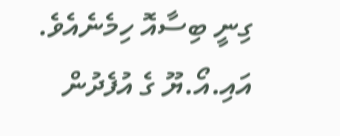ގިނީ ބިސާއޮ ހިމެނެއެވެ. އައި.އޯ.ޔޫ ގެ އުފެދުން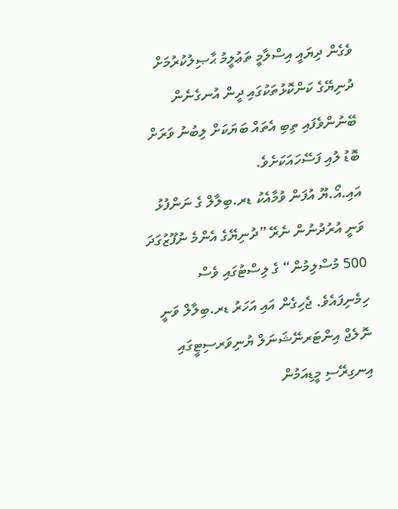ވެގެން ދިޔައީ އިސްލާމީ ތަޢުލީމު ޙާޞިލުކުރުމަށް ދުނިޔޭގެ ކަންކޮޅުތަކުގައި ދީން އުނގެނެން ބޭނުންވެފައި ތިބި އެތައް ބަޔަކަށް ލިބުނު ވަރަށް ބޮޑު ލުއި ފަސޭހައަކަށެވެ.
އައި.އޯ.ޔޫ އުފަން ވުމާއެކު ޑރ.ބިލާލް ގެ ނަންފުޅު ވަނީ އުރުދުނުން ނެރޭ ”ދުނިޔޭގެ އެންމެ ނުފޫޒުގަދަ 500 މުސްލިމުން“ ގެ ލިސްޓުގައި ވެސް ހިމެނިފައެވެ. ޖެހިގެން އައި އަހަރު ޑރ.ބިލާލް ވަނީ ނޮލެޖް އިންޓަރނޭޝަނަލް ޔުނިވަރސިޓީގައި އިނގިރޭސި މީޑިއަމުން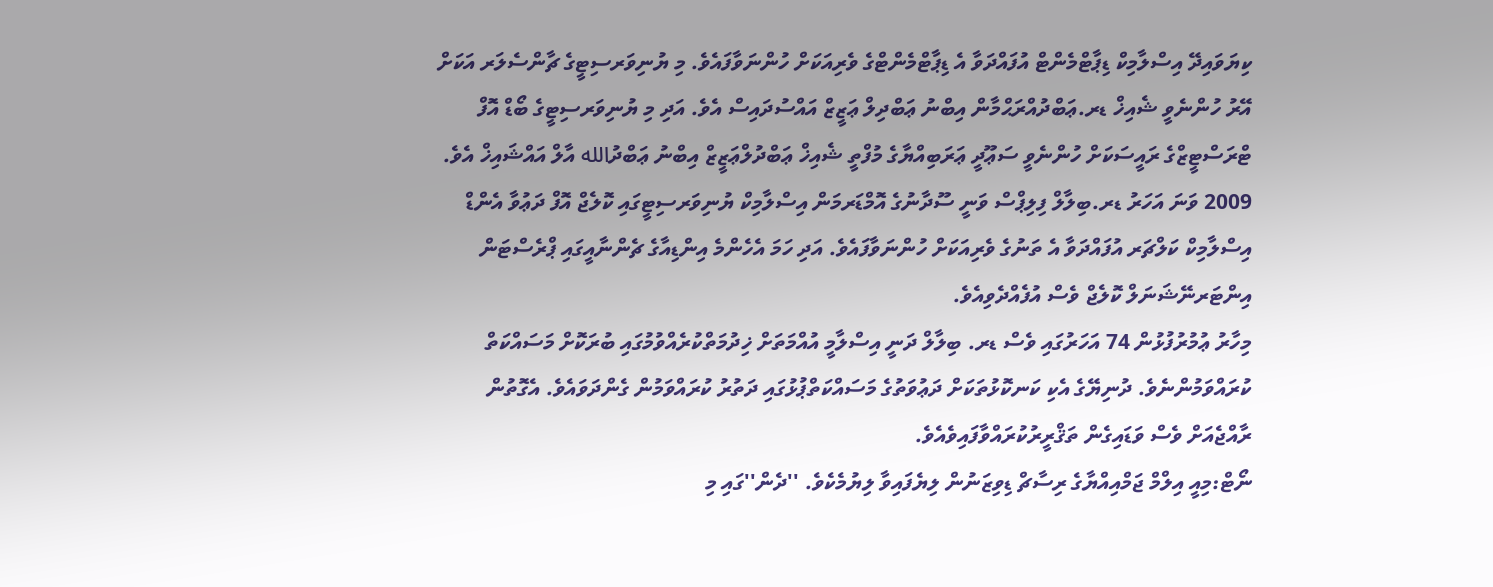ކިޔަވައިދޭ އިސްލާމިކް ޑިޕާޓްމެންޓް އުފައްދަވާ އެ ޑިޕާޓްމެންޓްގެ ވެރިއަކަށް ހުންނަވާފައެވެ. މި ޔުނިވަރސިޓީގެ ޗާންސެލަރ އަކަށް އޭރު ހުންނެވީ ޝެއިޚް ޑރ.ޢަބްދުއްރަޙްމާން އިބްނު ޢަބްދިލް ޢަޒީޒް އައްސުދައިސް އެވެ. އަދި މި ޔުނިވަރސިޓީގެ ބޯޑް އޮފް ޓްރަސްޓީޒްގެ ރައީސަކަށް ހުންނެވީ ސަޢޫދީ ޢަރަބިއްޔާގެ މުފްތީ ޝެއިޚް ޢަބްދުލްޢަޒީޒް އިބްނު ޢަބްދުالله އާލް އައްޝައިޚް އެވެ. 2009 ވަނަ އަހަރު ޑރ.ބިލާލް ފިލިޕްސް ވަނީ ސޫދާނުގެ އޮމްޑަރމަން އިސްލާމިކް ޔުނިވަރސިޓީގައި ކޮލެޖް އޮފް ދަޢުވާ އެންޑް އިސްލާމިކް ކަލްޗަރ އުފައްދަވާ އެ ތަނުގެ ވެރިއަކަށް ހުންނަވާފައެވެ. އަދި ހަމަ އެހެންމެ އިންޑިއާގެ ޗެންނާއީގައި ޕްރެސްޓަން އިންޓަރނޭޝަނަލް ކޮލެޖް ވެސް އުފެއްދެވިއެވެ.
މިހާރު ޢުމުރުފުޅުން 74 އަހަރުގައި ވެސް ޑރ. ބިލާލް ދަނީ އިސްލާމީ އުއްމަތަށް ޚިދުމަތްކުރެއްވުމުގައި ބުރަކޮށް މަސައްކަތް ކުރައްވަމުންނެވެ. ދުނިޔޭގެ އެކި ކަނކޮޅުތަކަށް ދަޢުވަތުގެ މަސައްކަތްޕުޅުގައި ދަތުރު ކުރައްވަމުން ގެންދަވައެވެ. އެގޮތުން ރާއްޖެއަށް ވެސް ވަޑައިގެން ތަޤްރީރުކުރައްވާފައިވެއެވެ.
ނޯޓް:މިއީ އިލްމް ޖަމްއިއްޔާގެ ރިސާޗް ޑިވިޒަނުން ލިޔެފައިވާ ލިޔުމެކެވެ. ''ދެން''ގައި މި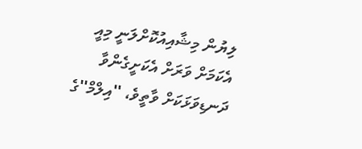ލިޔުން މިޝާއިއުކޮށްލަނީ މިއީ އެކަމަށް ވަރަށް އެކަށީގެންވާ ދަނޑިވަޅަކަށް ވާތީވެ، ''އިލްމް''ގެ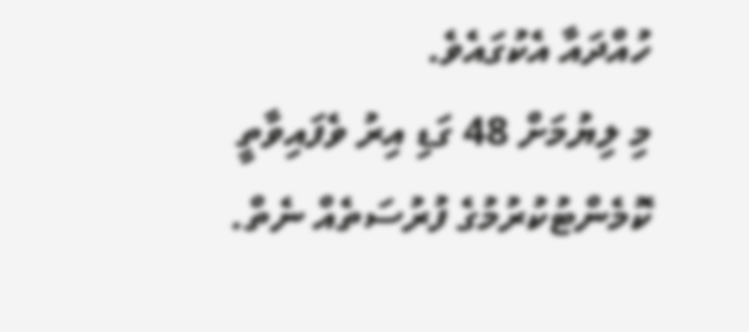ހުއްދައާ އެކުގައެވެ.
މި ލިޔުމަށް 48 ގަޑި އިރު ވެފައިވާތީ ކޮމެންޓުކުރުމުގެ ފުރުސަތެއް ނެތް.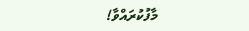މާފުކުރައްވާ!